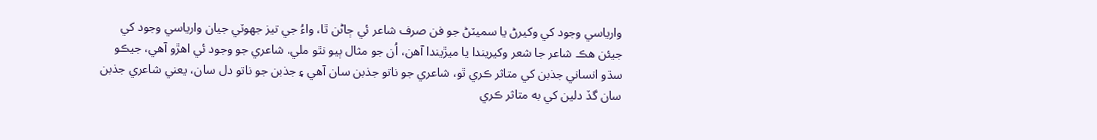وارياسي وجود کي وکيرڻ يا سميٽڻ جو فن صرف شاعر ئي ڄاڻن ٿا، واءُ جي تيز جهوٽي جيان وارياسي وجود کي جيئن هڪ شاعر جا شعر وکيريندا يا ميڙيندا آھن، اُن جو مثال ٻيو نٿو ملي. شاعري جو وجود ئي اهڙو آھي، جيڪو سڌو انساني جذبن کي متاثر ڪري ٿو، شاعري جو ناتو جذبن سان آهي ۽ جذبن جو ناتو دل سان، يعني شاعري جذبن سان گڏ دلين کي به متاثر ڪري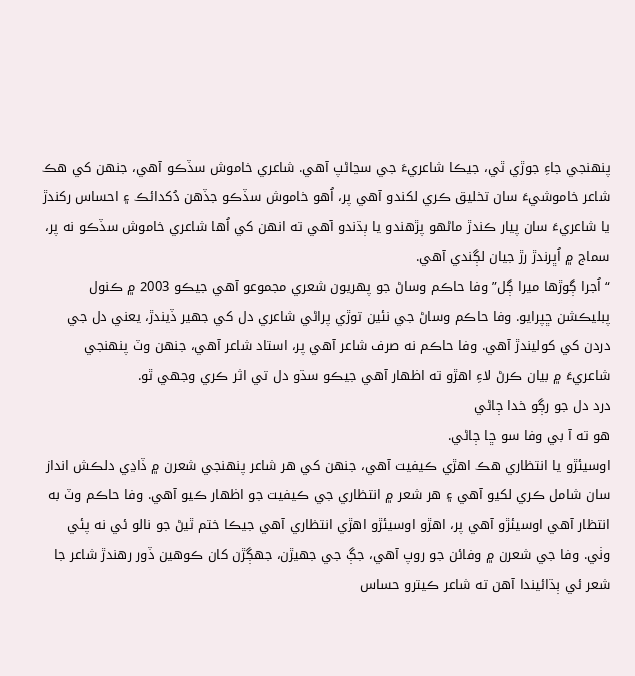پنهنجي جاءِ جوڙي ٿي، جيڪا شاعريءَ جي سڃاڻپ آھي. شاعري خاموش سڏڪو آھي، جنهن کي هڪ شاعر خاموشيءَ سان تخليق ڪري لکندو آھي پر، اُهو خاموش سڏڪو جڏهن دُکدائڪ ۽ احساس رکندڙ يا شاعريءَ سان پيار ڪندڙ ماڻهو پڙهندو يا ٻڌندو آھي ته انهن کي اُها شاعري خاموش سڏڪو نه پر، سماج ۾ اُڀرندڙ رڙ جيان لڳندي آھي.
“اُجرا ڳوڙها ميرا ڳل” وفا حاڪم وساڻ جو پهريون شعري مجموعو آھي جيڪو 2003 ۾ ڪنول پبليڪشن ڇپرايو. وفا حاڪم وساڻ جي نئين توڙي پراڻي شاعري دل کي جهير ڏيندڙ، يعني دل جي دردن کي کوليندڙ آھي. وفا حاڪم نه صرف شاعر آهي پر، استاد شاعر آھي، جنهن وٽ پنهنجي شاعريءَ ۾ بيان ڪرڻ لاءِ اهڙو ته اظهار آھي جيڪو سڌو دل تي اثر ڪري وجهي ٿو.
درد دل جو رڳو خدا ڄاڻي
هو ته آ بي وفا سو ڇا ڄاڻي.
اوسيئڙو يا انتظاري هڪ اهڙي ڪيفيت آھي، جنهن کي هر شاعر پنهنجي شعرن ۾ ڏاڍي دلڪش انداز سان شامل ڪري لکيو آھي ۽ هر شعر ۾ انتظاري جي ڪيفيت جو اظهار ڪيو آھي. وفا حاڪم وٽ به انتظار آھي اوسيئڙو آھي پر، اهڙو اوسيئڙو اهڙي انتظاري آھي جيڪا ختم ٿيڻ جو نالو ئي نه پئي وٺي. وفا جي شعرن ۾ وفائن جو روپ آھي، جڳ جي جهيڙن، جهڳڙن کان ڪوهين ڏور رهندڙ شاعر جا شعر ئي ٻڌائيندا آھن ته شاعر ڪيترو حساس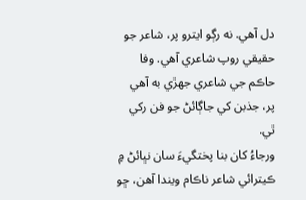دل آھي. نه رڳو ايترو پر، شاعر جو حقيقي روپ شاعري آھي. وفا حاڪم جي شاعري جهڙي به آھي پر، جذبن کي جاڳائڻ جو فن رکي ٿي.
ورجاءُ کان بنا پختگيءَ سان نڀائڻ ۾ ڪيترائي شاعر ناڪام ويندا آھن، ڇو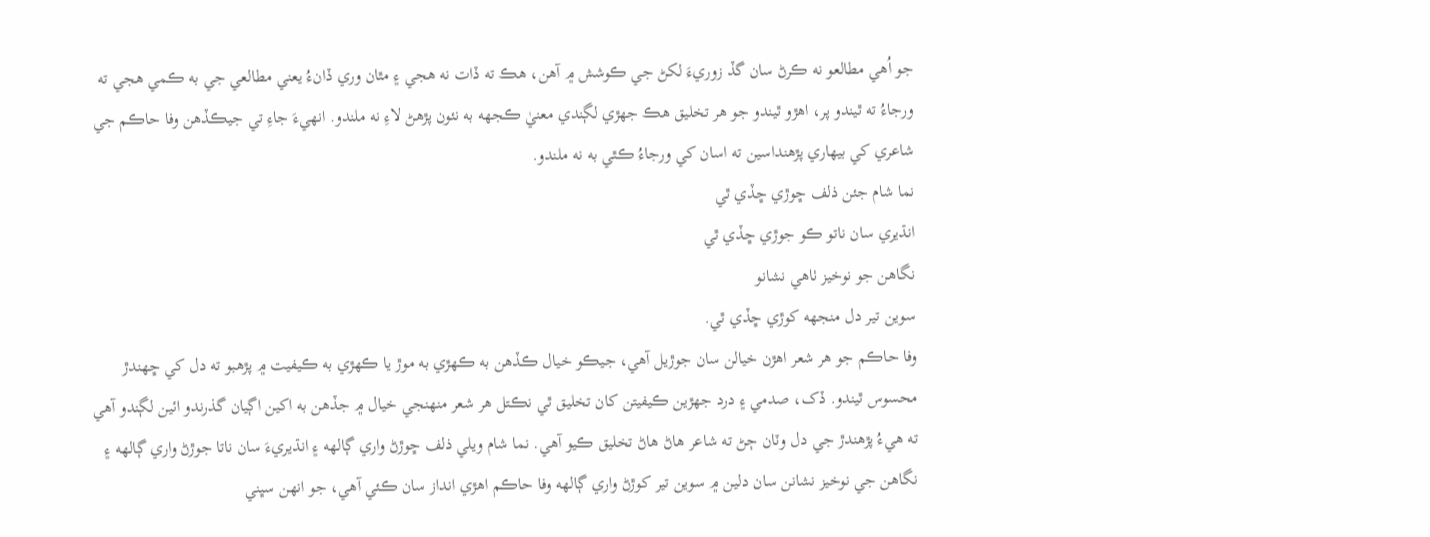جو اُهي مطالعو نه ڪرڻ سان گڏ زوريءَ لکڻ جي ڪوشش ۾ آھن، هڪ ته ڏات نه هجي ۽ مٿان وري ڏانءُ يعني مطالعي جي به ڪمي هجي ته ورجاءُ ته ٿيندو پر، اهڙو ٿيندو جو هر تخليق هڪ جهڙي لڳندي معنيٰ ڪجهه به نئون پڙھڻ لاءِ نه ملندو. انهيءَ جاءِ تي جيڪڏهن وفا حاڪم جي شاعري کي بيهاري پڙهنداسين ته اسان کي ورجاءُ ڪٿي به نه ملندو.
نما شام جئن ذلف ڇوڙي ڇڏي ٿي
انڌيري سان ناتو ڪو جوڙي ڇڏي ٿي
نگاهن جو نوخيز ٺاهي نشانو
سوين تير دل منجهه کوڙي ڇڏي ٿي.
وفا حاڪم جو هر شعر اهڙن خيالن سان جوڙيل آھي، جيڪو خيال ڪڏهن به ڪهڙي به موڙ يا ڪهڙي به ڪيفيت ۾ پڙهبو ته دل کي ڇهندڙ محسوس ٿيندو. ڏک، صدمي ۽ درد جهڙين ڪيفيتن کان تخليق ٿي نڪتل هر شعر منهنجي خيال ۾ جڏهن به اکين اڳيان گذرندو ائين لڳندو آهي ته هيءُ پڙهندڙ جي دل وٽان ڄڻ ته شاعر هاڻ هاڻ تخليق ڪيو آھي. نما شام ويلي ذلف ڇوڙڻ واري ڳالهه ۽ انڌيريءَ سان ناتا جوڙڻ واري ڳالهه ۽ نگاهن جي نوخيز نشانن سان دلين ۾ سوين تير کوڙڻ واري ڳالهه وفا حاڪم اهڙي انداز سان ڪئي آھي، جو انهن سڀني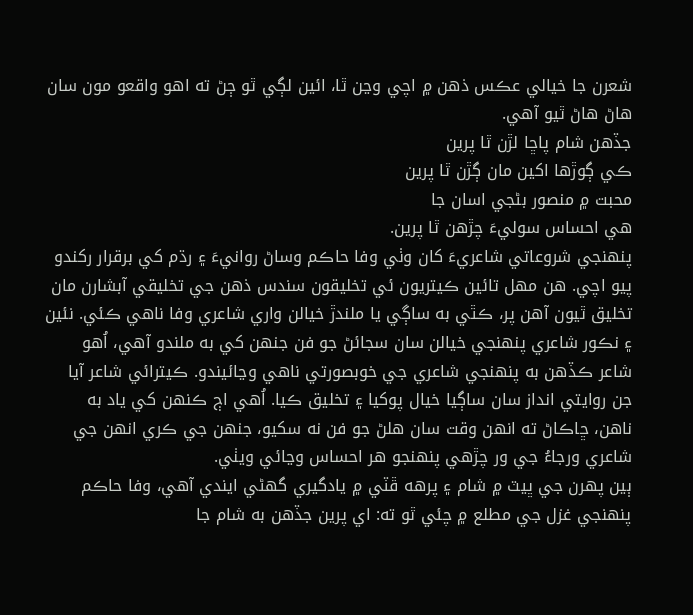شعرن جا خيالي عڪس ذهن ۾ اچي وڃن ٿا، ائين لڳي ٿو ڄڻ ته اهو واقعو مون سان هاڻ هاڻ ٿيو آهي.
جڏهن شام پاڇا لڙن ٿا پرين
ڪي ڳوڙها اکين مان ڳڙن ٿا پرين
محبت ۾ منصور بڻجي اسان جا
هي احساس سوليءَ چڙهن ٿا پرين.
پنهنجي شروعاتي شاعريءَ کان وٺي وفا حاڪم وساڻ روانيءَ ۽ رڌم کي برقرار رکندو پيو اچي. هن مهل تائين ڪيتريون ئي تخليقون سندس ذهن جي تخليقي آبشارن مان تخليق ٿيون آهن پر، ڪٿي به ساڳي يا ملندڙ خيالن واري شاعري وفا ناهي ڪئي. نئين ۽ نڪور شاعري پنهنجي خيالن سان سجائڻ جو فن جنهن کي به ملندو آھي، اُهو شاعر ڪڏهن به پنهنجي شاعري جي خوبصورتي ناهي وڃائيندو. ڪيترائي شاعر آيا جن روايتي انداز سان ساڳيا خيال پوکيا ۽ تخليق ڪيا. اُهي اڄ ڪنهن کي ياد به ناهن، ڇاڪاڻ ته انهن وقت سان هلڻ جو فن نه سکيو، جنهن جي ڪري انهن جي شاعري ورجاءُ جي ور چڙهي پنهنجو هر احساس وڃائي ويٺي.
ٻين پهرن جي ڀيٽ ۾ شام ۽ پرهه ڦٽي ۾ يادگيري گهڻي ايندي آھي، وفا حاڪم پنهنجي غزل جي مطلع ۾ چئي ٿو ته: اي پرين جڏهن به شام جا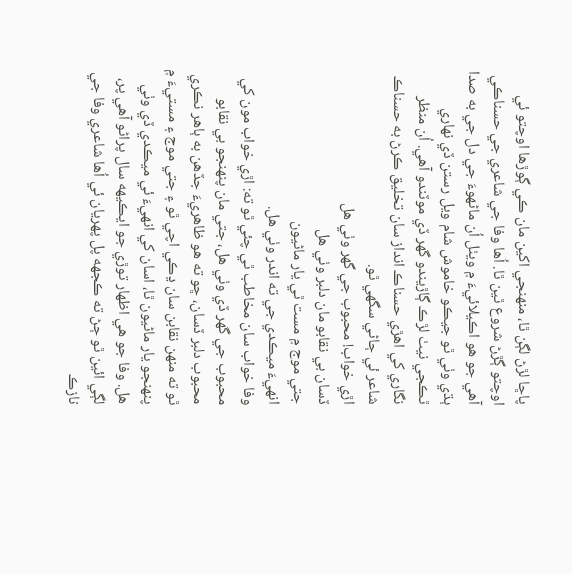پاڇا لڙڻ لڳن ٿا، منهنجي اکين مان ڪي ڳوڙها اوچتو ئي اوچتو ڳڙڻ شروع ٿين ٿا. اُها وفا جي شاعري جي حسناڪي آھي جو هو اڪيلائيءَ ۾ ويٺل اُن ماڻهوءَ جي دل جي به صدا ٻڌي وٺي ٿو جيڪو خاموش شام ويل رستن ڏي نهاري ٿڪجي نيٺ لڙڪ ڳاڙيندو گهر ڏي موٽندو آھي. اُن منظر نگاري کي اهڙي حسناڪ انداز سان تخليق ڪرڻ به حسناڪ شاعر ئي ڄاڻي سگهي ٿو.
اڙي خواب! محبوب جي گهر وٺي هل
ڏسان بي نقابو مان دلبر وٺي هل
جتي موج ۾ مست ٿي يار ماڻيون
انهيءَ ميڪدي جي ته اندر وٺي هل.
وفا خواب سان مخاطب ٿي چئي ٿو ته: اڙي خواب مون کي محبوب جي گهر ڏي وٺي هل، جتي مان پنهنجو بي نقابو محبوب دلبر ڏسان، ڇو ته هو ظاهريءَ جڏهن به ٻاهر نڪري ٿو ته منهن نقابن سان ڍڪي اچي ٿو ۽ جتي موج ۽ مستيءَ ۾ پنهنجو يار ماڻيون ٿا، اسان کي انهيءَ ئي ميڪدي ڏي وٺي هل. وفا جو هي اظهار توڙي جو ايڪيهه سال پراڻو آهي پر، لڳي ائين ٿو ڄڻ ته ڪجهه پل پهريان ئي اُها شاعري وفا جي نازڪ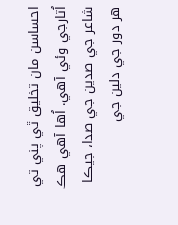احساسن مان تخليق ٿي پني تي اُتارجي وئي آھي. اُها آھي هڪ شاعر جي صدين جي صدا، جيڪا هر دور جي دلين جي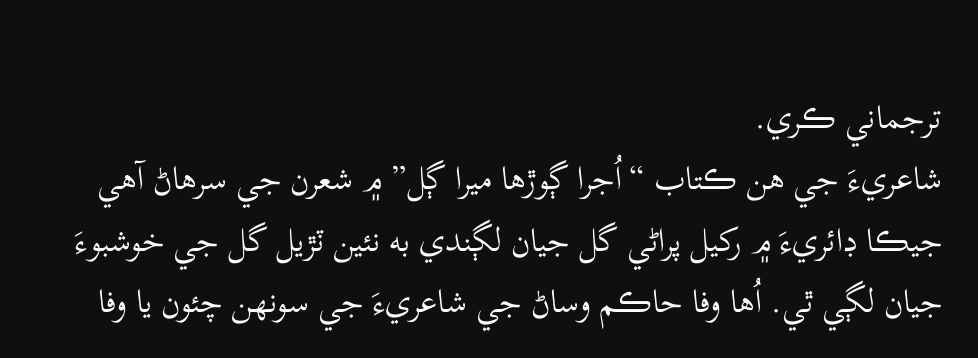ترجماني ڪري.
شاعريءَ جي هن ڪتاب “اُجرا ڳوڙها ميرا ڳل” ۾ شعرن جي سرهاڻ آھي جيڪا ڊائريءَ ۾ رکيل پراڻي گل جيان لڳندي به نئين ٽڙيل گل جي خوشبوءَ جيان لڳي ٿي. اُها وفا حاڪم وساڻ جي شاعريءَ جي سونهن چئون يا وفا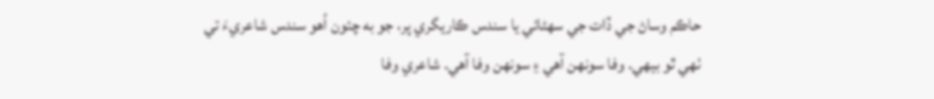حاڪم وساڻ جي ڏات جي سهڻائي يا سندس ڪاريگري پر، جو به چئون اُهو سندس شاعريءَ تي ٺهي ٿو بيهي. وفا سونهن آھي ۽ سونهن وفا آهي. شاعري وفا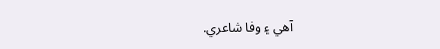آھي ۽ وفا شاعري.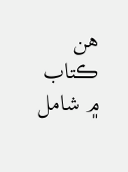هن ڪتاب ۾ شامل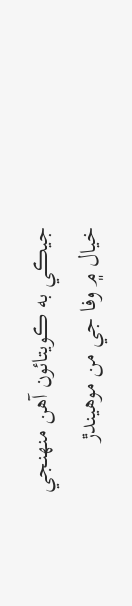جيڪي به ڪويتائون آھن منهنجي خيال ۾ وفا جي من موهيندڙ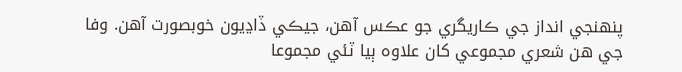پنهنجي انداز جي ڪاريگري جو عڪس آھن، جيڪي ڏاڍيون خوبصورت آھن. وفا جي هن شعري مجموعي کان علاوه ٻيا ٽئي مجموعا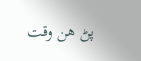پڻ هن وقت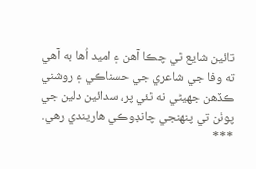تائين شايع ٿي چڪا آھن ۽ اميد اُها به آھي ته وفا جي شاعري جي حسناڪي ۽ روشني ڪڏهن جهيڻي نه ٿئي پر، سدائين دلين جي پوٺن تي پنهنجي چانڊوڪي هاريندي رهي.
***